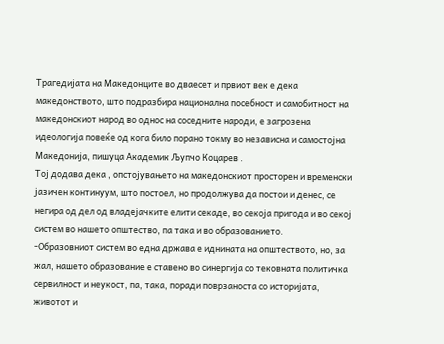Трагедијата на Македонците во дваесет и првиот век е дека македонството, што подразбира национална посебност и самобитност на македонскиот народ во однос на соседните народи, е загрозена идеологија повеќе од кога било порано токму во независна и самостојна Македонија, пишуца Академик Љупчо Коцарев .
Тој додава дека , опстојувањето на македонскиот просторен и временски јазичен континуум, што постоел, но продолжува да постои и денес, се негира од дел од владејачките елити секаде, во секоја пригода и во секој систем во нашето општество, па така и во образованието.
-Образовниот систем во една држава е иднината на општеството, но, за жал, нашето образование е ставено во синергија со тековната политичка сервилност и неукост, па, така, поради поврзаноста со историјата, животот и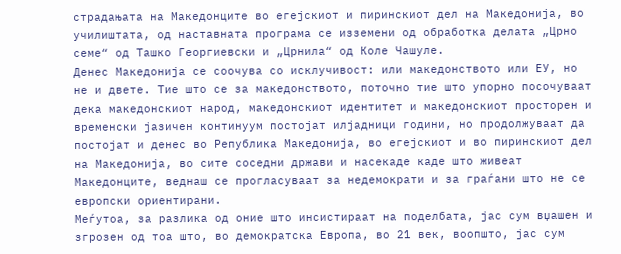страдањата на Македонците во егејскиот и пиринскиот дел на Македонија, во училиштата, од наставната програма се изземени од обработка делата „Црно семе“ од Ташко Георгиевски и „Црнила“ од Коле Чашуле.
Денес Македонија се соочува со исклучивост: или македонството или ЕУ, но не и двете. Тие што се за македонството, поточно тие што упорно посочуваат дека македонскиот народ, македонскиот идентитет и македонскиот просторен и временски јазичен континуум постојат илјадници години, но продолжуваат да постојат и денес во Република Македонија, во егејскиот и во пиринскиот дел на Македонија, во сите соседни држави и насекаде каде што живеат Македонците, веднаш се прогласуваат за недемократи и за граѓани што не се европски ориентирани.
Меѓутоа, за разлика од оние што инсистираат на поделбата, јас сум вџашен и згрозен од тоа што, во демократска Европа, во 21 век, воопшто, јас сум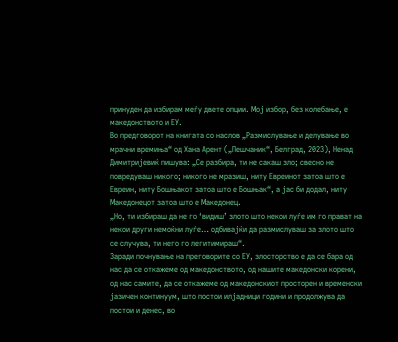принуден да избирам меѓу двете опции. Мој избор, без колебање, е македонството и ЕУ.
Во предговорот на книгата со наслов „Размислување и делување во мрачни времиња“ од Хана Арент („Пешчаник“, Белград, 2023), Ненад Димитријевиќ пишува: „Се разбира, ти не сакаш зло; свесно не повредуваш никого; никого не мразиш, ниту Евреинот затоа што е Евреин, ниту Бошњакот затоа што е Бошњак“, а јас би додал, ниту Македонецот затоа што е Македонец.
„Но, ти избираш да не го ‘видиш’ злото што некои луѓе им го прават на некои други немоќни луѓе… одбивајќи да размислуваш за злото што се случува, ти него го легитимираш“.
Заради почнување на преговорите со ЕУ, злосторство е да се бара од нас да се откажеме од македонството, од нашите македонски корени, од нас самите, да се откажеме од македонскиот просторен и временски јазичен континуум, што постои илјадници години и продолжува да постои и денес, во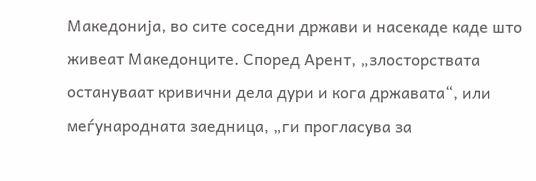Македонија, во сите соседни држави и насекаде каде што живеат Македонците. Според Арент, „злосторствата остануваат кривични дела дури и кога државата“, или меѓународната заедница, „ги прогласува за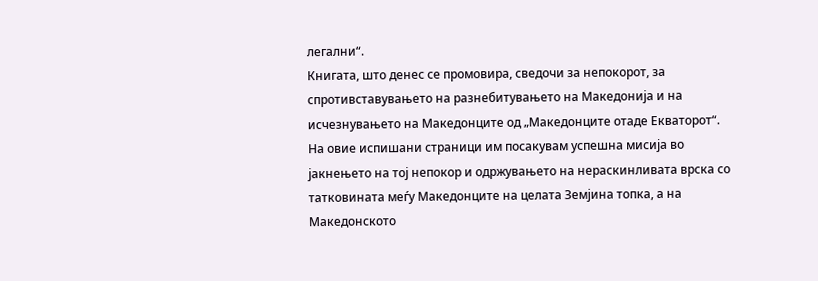легални“.
Книгата, што денес се промовира, сведочи за непокорот, за спротивставувањето на разнебитувањето на Македонија и на исчезнувањето на Македонците од „Македонците отаде Екваторот“.
На овие испишани страници им посакувам успешна мисија во јакнењето на тој непокор и одржувањето на нераскинливата врска со татковината меѓу Македонците на целата Земјина топка, а на Македонското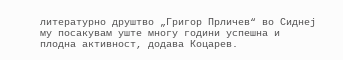литературно друштво „Григор Прличев“ во Сиднеј му посакувам уште многу години успешна и плодна активност, додава Коцарев.